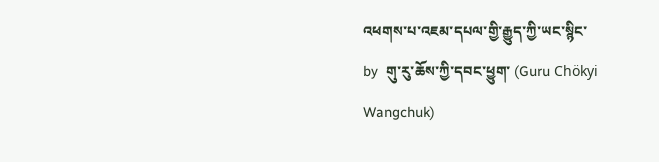འཕགས་པ་འཇམ་དཔལ་གྱི་རྒྱུད་ཀྱི་ཡང་སྙིང་
by  གུ་རུ་ཆོས་ཀྱི་དབང་ཕྱུག་ (Guru Chökyi Wangchuk)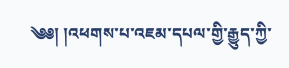༄༅། །འཕགས་པ་འཇམ་དཔལ་གྱི་རྒྱུད་ཀྱི་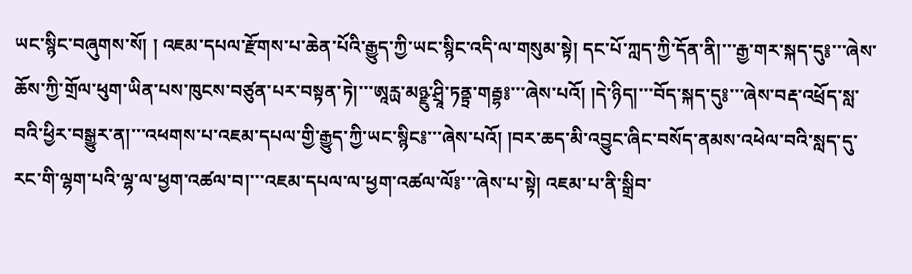ཡང་སྙིང་བཞུགས་སོ། ། འཇམ་དཔལ་རྫོགས་པ་ཆེན་པོའི་རྒྱུད་ཀྱི་ཡང་སྙིང་འདི་ལ་གསུམ་སྟེ། དང་པོ་ཀླད་ཀྱི་དོན་ནི།་་་རྒྱ་གར་སྐད་དུ༔་་་ཞེས་ཆོས་ཀྱི་གྲོལ་ཕུག་ཡིན་པས་ཁུངས་བཙུན་པར་བསྟན་ཏེ།་་་ཨཱརྻ་མཉྫུ་ཤྲཱི་ཏནྟྲ་གརྦྷ༔་་་ཞེས་པའོ། །དེ་ཉིད།་་་བོད་སྐད་དུ༔་་་ཞེས་བརྡ་འཕྲོད་སླ་བའི་ཕྱིར་བསྒྱུར་ན།་་་འཕགས་པ་འཇམ་དཔལ་གྱི་རྒྱུད་ཀྱི་ཡང་སྙིང༔་་་ཞེས་པའོ། །བར་ཆད་མི་འབྱུང་ཞིང་བསོད་ནམས་འཕེལ་བའི་སླད་དུ་རང་གི་ལྷག་པའི་ལྷ་ལ་ཕྱག་འཚལ་བ།་་་འཇམ་དཔལ་ལ་ཕྱག་འཚལ་ལོ༔་་་ཞེས་པ་སྟེ། འཇམ་པ་ནི་སྒྲིབ་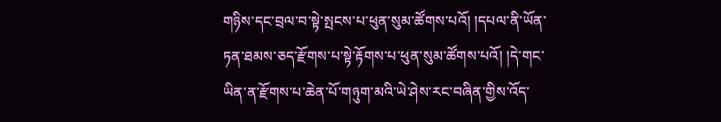གཉིས་དང་བྲལ་བ་སྟེ་སྤངས་པ་ཕུན་སུམ་ཚོགས་པའོ། །དཔལ་ནི་ཡོན་ཏན་ཐམས་ཅད་རྫོགས་པ་སྟེ་རྟོགས་པ་ཕུན་སུམ་ཚོགས་པའོ། །དེ་གང་ཡིན་ན་རྫོགས་པ་ཆེན་པོ་གཉུག་མའི་ཡེ་ཤེས་རང་བཞིན་གྱིས་འོད་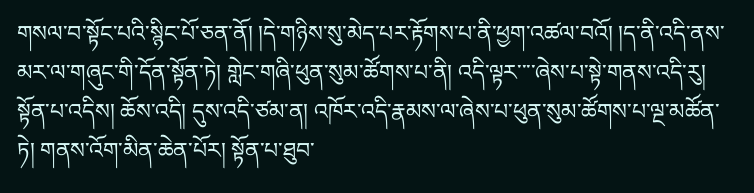གསལ་བ་སྟོང་པའི་སྙིང་པོ་ཅན་ནོ། །དེ་གཉིས་སུ་མེད་པར་རྟོགས་པ་ནི་ཕྱག་འཚལ་བའོ། །ད་ནི་འདི་ནས་མར་ལ་གཞུང་གི་དོན་སྟོན་ཏེ། གླེང་གཞི་ཕུན་སུམ་ཚོགས་པ་ནི། འདི་ལྟར་་་་ཞེས་པ་སྟེ་གནས་འདི་རུ། སྟོན་པ་འདིས། ཆོས་འདི། དུས་འདི་ཙམ་ན། འཁོར་འདི་རྣམས་ལ་ཞེས་པ་ཕུན་སུམ་ཚོགས་པ་ལྔ་མཚོན་ཏེ། གནས་འོག་མིན་ཆེན་པོར། སྟོན་པ་ཐུབ་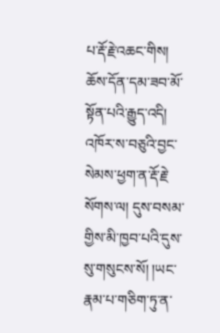པ་རྡོ་རྗེ་འཆང་གིས། ཆོས་དོན་དམ་ཟབ་མོ་སྟོན་པའི་རྒྱུད་འདི། འཁོར་ས་བཅུའི་བྱང་སེམས་ཕྱག་ན་རྡོ་རྗེ་སོགས་ལ། དུས་བསམ་གྱིས་མི་ཁྱབ་པའི་དུས་སུ་གསུངས་སོ། །ཡང་རྣམ་པ་གཅིག་ཏུ་ན་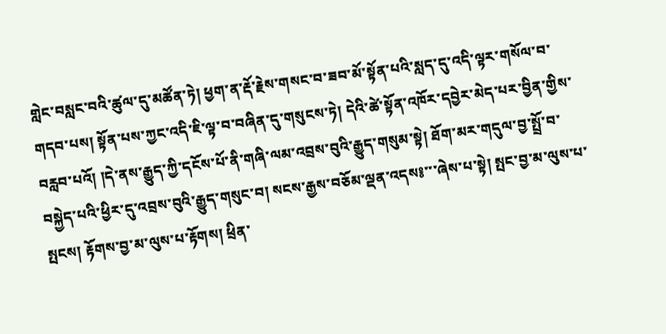གླེང་བསླང་བའི་ཚུལ་དུ་མཚོན་ཏེ། ཕྱག་ན་རྡོ་རྗེས་གསང་བ་ཟབ་མོ་སྟོན་པའི་སླད་དུ་འདི་ལྟར་གསོལ་བ་གདབ་པས། སྟོན་པས་ཀྱང་འདི་ཇི་ལྟ་བ་བཞིན་དུ་གསུངས་ཏེ། དེའི་ཚེ་སྟོན་འཁོར་དབྱེར་མེད་པར་བྱིན་གྱིས་བརླབ་པའོ། །དེ་ནས་རྒྱུད་ཀྱི་དངོས་པོ་ནི་གཞི་ལམ་འབྲས་བུའི་རྒྱུད་གསུམ་སྟེ། ཐོག་མར་གདུལ་བྱ་སྤྲོ་བ་བསྐྱེད་པའི་ཕྱིར་དུ་འབྲས་བུའི་རྒྱུད་གསུང་བ། སངས་རྒྱས་བཅོམ་ལྡན་འདས༔་་་ཞེས་པ་སྟེ། སྤང་བྱ་མ་ལུས་པ་སྤངས། རྟོགས་བྱ་མ་ལུས་པ་རྟོགས། ཕྲིན་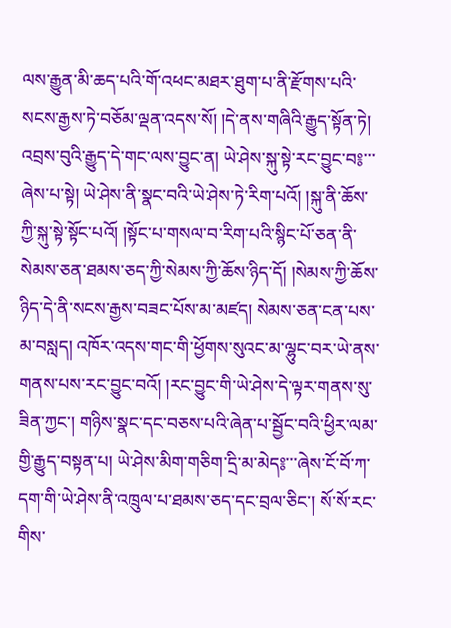ལས་རྒྱུན་མི་ཆད་པའི་གོ་འཕང་མཐར་ཐུག་པ་ནི་རྫོགས་པའི་སངས་རྒྱས་ཏེ་བཅོམ་ལྡན་འདས་སོ། །དེ་ནས་གཞིའི་རྒྱུད་སྟོན་ཏེ། འབྲས་བུའི་རྒྱུད་དེ་གང་ལས་བྱུང་ན། ཡེ་ཤེས་སྐུ་སྟེ་རང་བྱུང་བ༔་་་ཞེས་པ་སྟེ། ཡེ་ཤེས་ནི་སྣང་བའི་ཡེ་ཤེས་ཏེ་རིག་པའོ། །སྐུ་ནི་ཆོས་ཀྱི་སྐུ་སྟེ་སྟོང་པའོ། །སྟོང་པ་གསལ་བ་རིག་པའི་སྙིང་པོ་ཅན་ནི་སེམས་ཅན་ཐམས་ཅད་ཀྱི་སེམས་ཀྱི་ཆོས་ཉིད་དོ། །སེམས་ཀྱི་ཆོས་ཉིད་དེ་ནི་སངས་རྒྱས་བཟང་པོས་མ་མཛད། སེམས་ཅན་ངན་པས་མ་བསླད། འཁོར་འདས་གང་གི་ཕྱོགས་སུའང་མ་ལྷུང་བར་ཡེ་ནས་གནས་པས་རང་བྱུང་བའོ། །རང་བྱུང་གི་ཡེ་ཤེས་དེ་ལྟར་གནས་སུ་ཟིན་ཀྱང་། གཉིས་སྣང་དང་བཅས་པའི་ཞེན་པ་སྦྱོང་བའི་ཕྱིར་ལམ་གྱི་རྒྱུད་བསྟན་པ། ཡེ་ཤེས་མིག་གཅིག་དྲི་མ་མེད༔་་་ཞེས་ངོ་བོ་ཀ་དག་གི་ཡེ་ཤེས་ནི་འཁྲུལ་པ་ཐམས་ཅད་དང་བྲལ་ཅིང་། སོ་སོ་རང་གིས་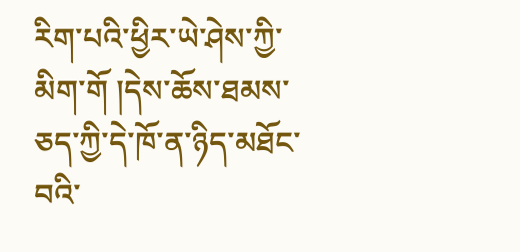རིག་པའི་ཕྱིར་ཡེ་ཤེས་ཀྱི་མིག་གོ །དེས་ཆོས་ཐམས་ཅད་ཀྱི་དེ་ཁོ་ན་ཉིད་མཐོང་བའི་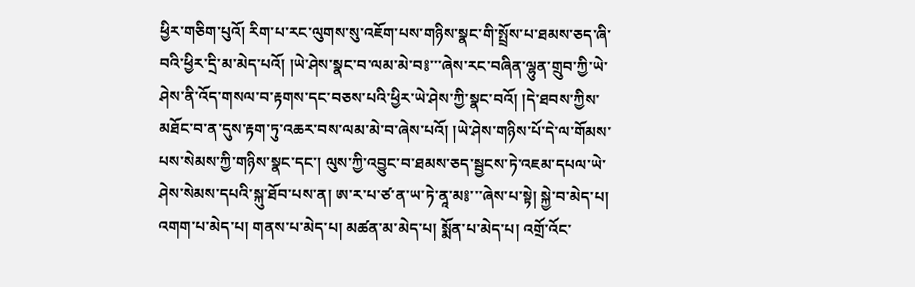ཕྱིར་གཅིག་པུའོ། རིག་པ་རང་ལུགས་སུ་འཇོག་པས་གཉིས་སྣང་གི་སྤྲོས་པ་ཐམས་ཅད་ཞི་བའི་ཕྱིར་དྲི་མ་མེད་པའོ། །ཡེ་ཤེས་སྣང་བ་ལམ་མེ་བ༔་་་ཞེས་རང་བཞིན་ལྷུན་གྲུབ་ཀྱི་ཡེ་ཤེས་ནི་འོད་གསལ་བ་རྟགས་དང་བཅས་པའི་ཕྱིར་ཡེ་ཤེས་ཀྱི་སྣང་བའོ། །དེ་ཐབས་ཀྱིས་མཐོང་བ་ན་དུས་རྟག་ཏུ་འཆར་བས་ལམ་མེ་བ་ཞེས་པའོ། །ཡེ་ཤེས་གཉིས་པོ་དེ་ལ་གོམས་པས་སེམས་ཀྱི་གཉིས་སྣང་དང་། ལུས་ཀྱི་འབྱུང་བ་ཐམས་ཅད་སྦྱངས་ཏེ་འཇམ་དཔལ་ཡེ་ཤེས་སེམས་དཔའི་སྐུ་ཐོབ་པས་ན། ཨ་ར་པ་ཙ་ན་ཡ་ཏེ་ནཱ་མ༔་་་ཞེས་པ་སྟེ། སྐྱེ་བ་མེད་པ། འགག་པ་མེད་པ། གནས་པ་མེད་པ། མཚན་མ་མེད་པ། སྨོན་པ་མེད་པ། འགྲོ་འོང་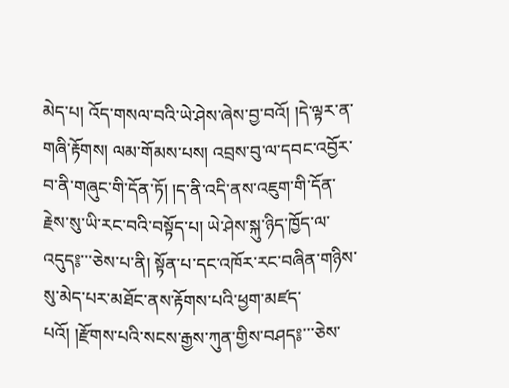མེད་པ། འོད་གསལ་བའི་ཡེ་ཤེས་ཞེས་བྱ་བའོ། །དེ་ལྟར་ན་གཞི་རྟོགས། ལམ་གོམས་པས། འབྲས་བུ་ལ་དབང་འབྱོར་བ་ནི་གཞུང་གི་དོན་ཏོ། །ད་ནི་འདི་ནས་འཇུག་གི་དོན་རྗེས་སུ་ཡི་རང་བའི་བསྟོད་པ། ཡེ་ཤེས་སྐུ་ཉིད་ཁྱོད་ལ་འདུད༔་་་ཅེས་པ་ནི། སྟོན་པ་དང་འཁོར་རང་བཞིན་གཉིས་སུ་མེད་པར་མཐོང་ནས་རྟོགས་པའི་ཕྱག་མཛད་པའོ། །རྫོགས་པའི་སངས་རྒྱས་ཀུན་གྱིས་བཤད༔་་་ཅེས་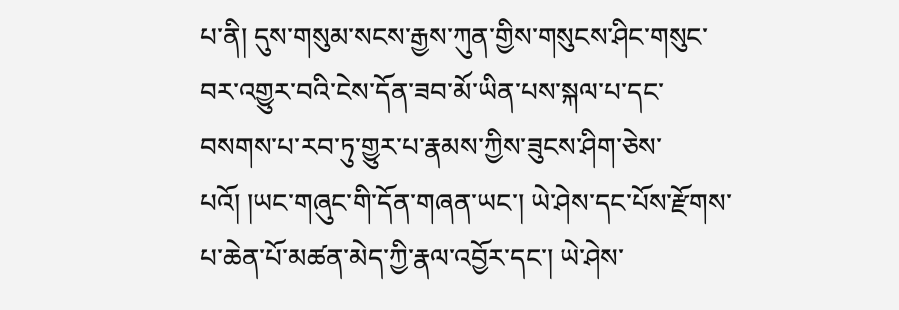པ་ནི། དུས་གསུམ་སངས་རྒྱས་ཀུན་གྱིས་གསུངས་ཤིང་གསུང་བར་འགྱུར་བའི་ངེས་དོན་ཟབ་མོ་ཡིན་པས་སྐལ་པ་དང་བསགས་པ་རབ་ཏུ་གྱུར་པ་རྣམས་ཀྱིས་ཟུངས་ཤིག་ཅེས་པའོ། །ཡང་གཞུང་གི་དོན་གཞན་ཡང་། ཡེ་ཤེས་དང་པོས་རྫོགས་པ་ཆེན་པོ་མཚན་མེད་ཀྱི་རྣལ་འབྱོར་དང་། ཡེ་ཤེས་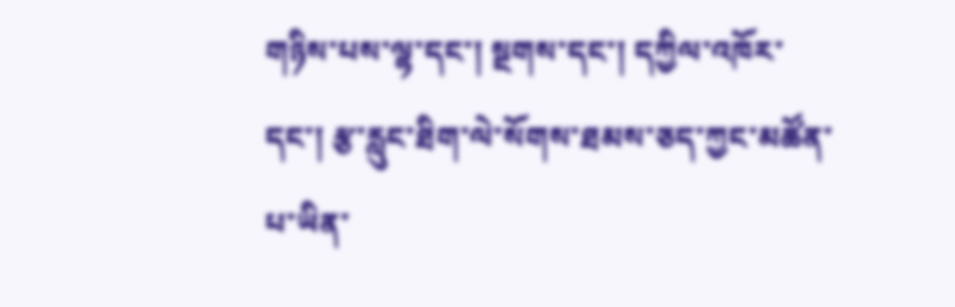གཉིས་པས་ལྷ་དང་། སྔགས་དང་། དཀྱིལ་འཁོར་དང་། རྩ་རླུང་ཐིག་ལེ་སོགས་ཐམས་ཅད་ཀྱང་མཚོན་པ་ཡིན་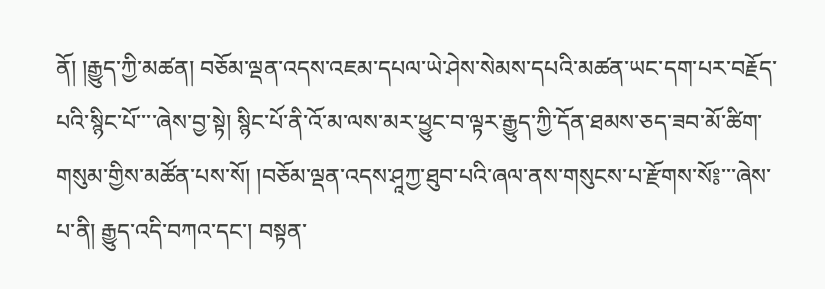ནོ། །རྒྱུད་ཀྱི་མཚན། བཅོམ་ལྡན་འདས་འཇམ་དཔལ་ཡེ་ཤེས་སེམས་དཔའི་མཚན་ཡང་དག་པར་བརྗོད་པའི་སྙིང་པོ་་་་ཞེས་བྱ་སྟེ། སྙིང་པོ་ནི་འོ་མ་ལས་མར་ཕྱུང་བ་ལྟར་རྒྱུད་ཀྱི་དོན་ཐམས་ཅད་ཟབ་མོ་ཚིག་གསུམ་གྱིས་མཚོན་པས་སོ། །བཅོམ་ལྡན་འདས་ཤཱཀྱ་ཐུབ་པའི་ཞལ་ནས་གསུངས་པ་རྫོགས་སོ༔་་་ཞེས་པ་ནི། རྒྱུད་འདི་བཀའ་དང་། བསྟན་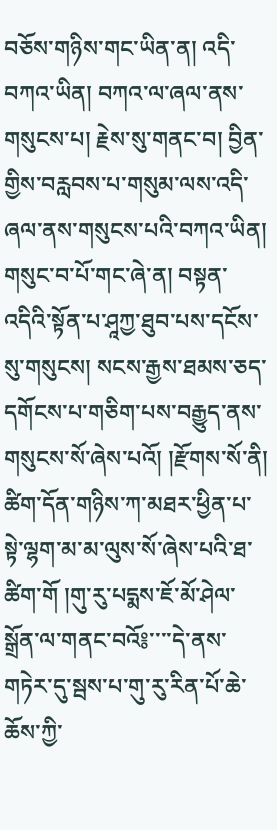བཅོས་གཉིས་གང་ཡིན་ན། འདི་བཀའ་ཡིན། བཀའ་ལ་ཞལ་ནས་གསུངས་པ། རྗེས་སུ་གནང་བ། བྱིན་གྱིས་བརླབས་པ་གསུམ་ལས་འདི་ཞལ་ནས་གསུངས་པའི་བཀའ་ཡིན། གསུང་བ་པོ་གང་ཞེ་ན། བསྟན་འདིའི་སྟོན་པ་ཤཱཀྱ་ཐུབ་པས་དངོས་སུ་གསུངས། སངས་རྒྱས་ཐམས་ཅད་དགོངས་པ་གཅིག་པས་བརྒྱུད་ནས་གསུངས་སོ་ཞེས་པའོ། །རྫོགས་སོ་ནི། ཚིག་དོན་གཉིས་ཀ་མཐར་ཕྱིན་པ་སྟེ་ལྷག་མ་མ་ལུས་སོ་ཞེས་པའི་ཐ་ཚིག་གོ །གུ་རུ་པདྨས་ཇོ་མོ་ཤེལ་སྒྲོན་ལ་གནང་བའོ༔་་་་དེ་ནས་གཏེར་དུ་སྦས་པ་གུ་རུ་རིན་པོ་ཆེ་ཆོས་ཀྱི་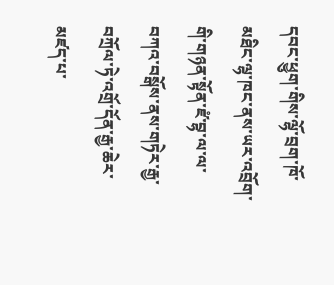དབང་ཕྱུག་གིས་ལྷོ་བྲག་ཁོ་མཐིང་ལྷ་ཁང་ནས་ཡར་འབྲོག་གི་གཉན་སྟོན་ཛཾ་བྷ་ལ་ལ་བཀའ་བསྒོས་ནས་གཏེར་རྒྱ་བཀྲོལ་ཏེ་འགྲོ་དོན་རྒྱ་ཆེར་མཛད་པ་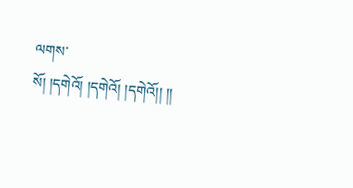ལགས་སོ། །དགེའོ། །དགེའོ། །དགེའོ།། །།